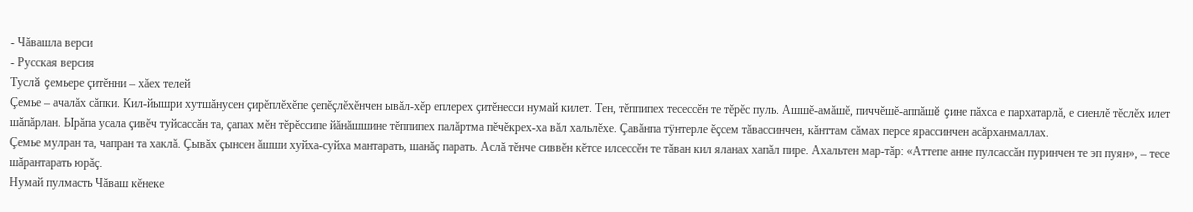- Чăвашла верси
- Русская версия
Туслă çемьере çитĕнни – хăех телей
Çемье – ачалăх сăпки. Кил-йышри хутшăнусен çирĕплĕхĕпе çепĕçлĕхĕнчен ывăл-хĕр еплерех çитĕнесси нумай килет. Тен, тĕппипех тесессĕн те тĕрĕс пуль. Ашшĕ-амăшĕ, пиччĕшĕ-аппăшĕ çине пăхса е пархатарлă, е сиенлĕ тĕслĕх илет шăпăрлан. Ырăпа усала çивĕч туйсассăн та, çапах мĕн тĕрĕссипе йăнăшшине тĕппипех палăртма пĕчĕкрех-ха вăл хальлĕхе. Çавăнпа тÿнтерле ĕçсем тăвассинчен, кăнттам сăмах персе ярассинчен асăрханмаллах.
Çемье мулран та, чапран та хаклă. Çывăх çынсен ăшши хуйха-суйха мантарать, шанăç парать. Аслă тĕнче сиввĕн кĕтсе илсессĕн те тăван кил яланах хапăл пире. Ахальтен мар-тăр: «Аттепе анне пулсассăн пуринчен те эп пуян», – тесе шăрантарать юрăç.
Нумай пулмасть Чăваш кĕнеке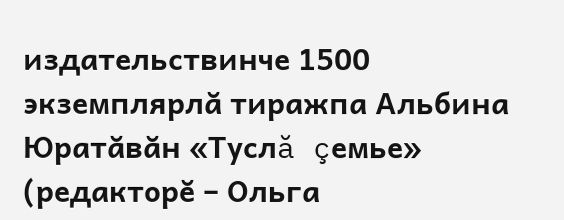издательствинче 1500 экземплярлă тиражпа Альбина Юратăвăн «Туслă çемье» (редакторĕ – Ольга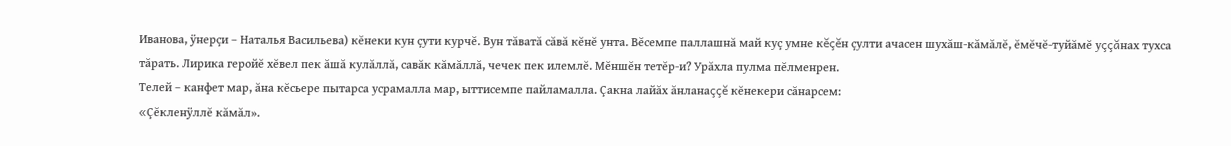Иванова, ÿнерçи – Наталья Васильева) кĕнеки кун çути курчĕ. Вун тăватă сăвă кĕнĕ унта. Вĕсемпе паллашнă май куç умне кĕçĕн çулти ачасен шухăш-кăмăлĕ, ĕмĕчĕ-туйăмĕ уççăнах тухса тăрать. Лирика геройĕ хĕвел пек ăшă кулăллă, савăк кăмăллă, чечек пек илемлĕ. Мĕншĕн тетĕр-и? Урăхла пулма пĕлменрен.
Телей – канфет мар, ăна кĕсьере пытарса усрамалла мар, ыттисемпе пайламалла. Çакна лайăх ăнланаççĕ кĕнекери сăнарсем:
«Çĕкленÿллĕ кăмăл».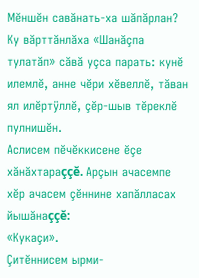Мĕншĕн савăнать-ха шăпăрлан? Ку вăрттăнлăха «Шанăçпа тулатăп» сăвă уçса парать: кунĕ илемлĕ, анне чĕри хĕвеллĕ, тăван ял илĕртÿллĕ, çĕр-шыв тĕреклĕ пулнишĕн.
Аслисем пĕчĕккисене ĕçе хăнăхтараççĕ. Арçын ачасемпе хĕр ачасем çĕннине хапăлласах йышăнаççĕ:
«Кукаçи».
Çитĕннисем ырми-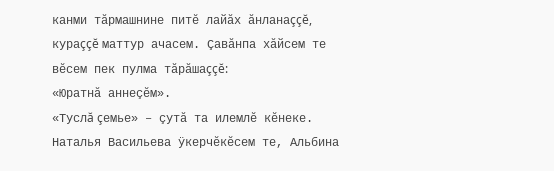канми тăрмашнине питĕ лайăх ăнланаççĕ, кураççĕ маттур ачасем. Çавăнпа хăйсем те вĕсем пек пулма тăрăшаççĕ:
«Юратнă аннеçĕм».
«Туслă çемье» – çутă та илемлĕ кĕнеке. Наталья Васильева ÿкерчĕкĕсем те, Альбина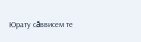Юрату сăввисем те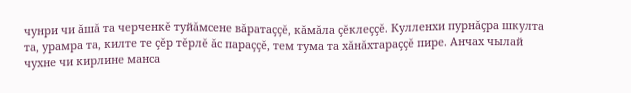чунри чи ăшă та черченкĕ туйăмсене вăратаççĕ, кăмăла çĕклеççĕ. Кулленхи пурнăçра шкулта та, урамра та, килте те çĕр тĕрлĕ ăс параççĕ, тем тума та хăнăхтараççĕ пире. Анчах чылай чухне чи кирлине манса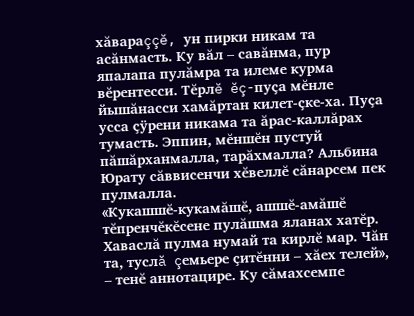хăвараççĕ, ун пирки никам та асăнмасть. Ку вăл – савăнма, пур япалапа пулăмра та илеме курма вĕрентесси. Тĕрлĕ ĕç-пуçа мĕнле йышăнасси хамăртан килет-çке-ха. Пуçа усса çÿрени никама та ăрас-каллăрах тумасть. Эппин, мĕншĕн пустуй пăшăрханмалла, тарăхмалла? Альбина Юрату сăввисенчи хĕвеллĕ сăнарсем пек пулмалла.
«Кукашшĕ-кукамăшĕ, ашшĕ-амăшĕ тĕпренчĕкĕсене пулăшма яланах хатĕр. Хаваслă пулма нумай та кирлĕ мар. Чăн та, туслă çемьере çитĕнни – хăех телей», – тенĕ аннотацире. Ку сăмахсемпе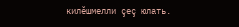килĕшмелли çеç юлать.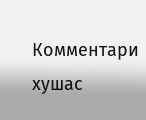Комментари хушас